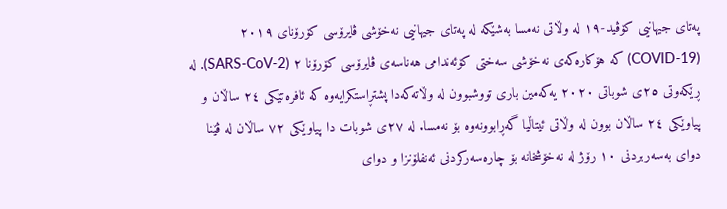پەتای جیهانیی کۆڤید-١٩ لە وڵاتی نەمسا بەشێکە لە پەتای جیهانیی نەخۆشی ڤایرۆسی کۆرۆنای ٢٠١٩ (COVID-19) کە هۆکارەکەی نەخۆشی سەختی کۆئەندامی هەناسەی ڤایرۆسی کۆرۆنا ٢ (SARS-CoV-2). لە ڕێكەوتی ٢٥ی شوباتی ٢٠٢٠ یەکەمین باری تووشبوون لە وڵاتەکەدا پشتڕاستکرایەوە کە ئافرەتێكی ٢٤ ساڵان و پیاوێكی ٢٤ ساڵان بوون لە وڵاتی ئیتاڵیا گەڕابوونەوە بۆ نەمسا. لە ٢٧ی شوبات دا پیاوێكی ٧٢ ساڵان لە ڤێنا دوای بەسەربردنی ١٠ رۆژ لە نەخۆشخانە بۆ چارەسەرکردنی ئەنفلۆنزا و دوای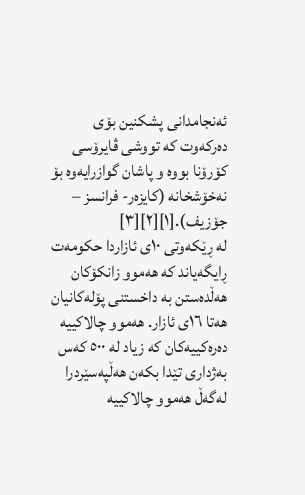ئەنجامدانی پشکنین بۆی دەرکەوت کە تووشی ڤایرۆسی کۆرۆنا بووە و پاشان گوازرایەوە بۆ نەخۆشخانە (کایزەر- فرانسز – جۆزیف).[١][٢][٣]
لە ڕێکەوتی ١٠ی ئازاردا حکومەت ڕایگەیاند کە هەموو زانکۆکان هەڵدەستن بە داخستنی پۆلەکانیان هەتا ١٦ی ئازار. هەموو چالاکییە دەرەکییەکان کە زیاد لە ٥٠٠ کەس بەژداری تێدا بکەن هەڵپەسێردرا لەگەڵ هەموو چالاکییە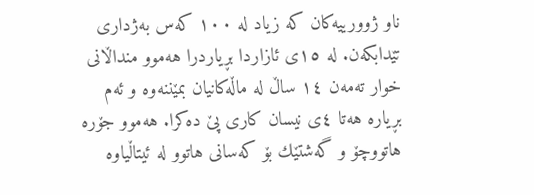ناو ژوورییەکان کە زیاد لە ١٠٠ کەس بەژداری تێدابکەن. لە ١٥ی ئازاردا بڕیاردرا هەموو منداڵانی خوار تەمەن ١٤ ساڵ لە ماڵەکانیان بمێننەوە و ئەم بڕیارە هەتا ٤ی نیسان کاری پێ دەکرا. هەموو جۆرە هاتووچۆ و گەشتێك بۆ کەسانی هاتوو لە ئیتاڵیاوە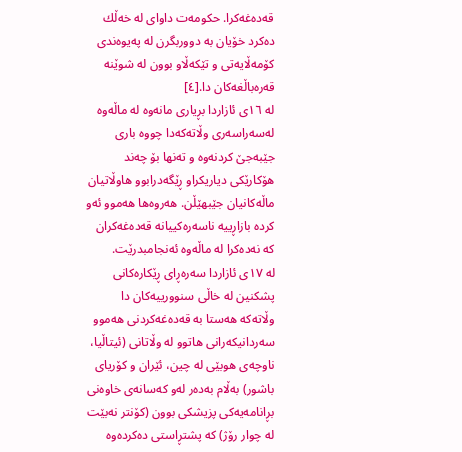قەدەغەکرا. حکومەت داوای لە خەڵك دەکرد خۆیان بە دووربگرن لە پەیوەندی کۆمەڵایەتی و تێكەڵاو بوون لە شوێنە قەرەباڵغەکان دا.[٤]
لە ١٦ی ئازاردا بڕیاری مانەوە لە ماڵەوە لەسەراسەری وڵاتەکەدا چووە باری جێبەجێ کردنەوە و تەنها بۆ چەند هۆکارێكی دیاریکراو ڕێگەدرابوو هاوڵاتیان ماڵەکانیان جێبهێڵن. هەروەها هەموو ئەو کردە بازاڕییە ناسەرەکییانە قەدەغەکران کە نەدەکرا لە ماڵەوە ئەنجامبدرێت.
لە ١٧ی ئازاردا سەرەڕای ڕێکارەکانی پشکنین لە خاڵی سنوورییەکان دا وڵاتەکە هەستا بە قەدەغەکردنی هەموو سەردانیکەرانی هاتوو لە وڵاتانی (ئیتاڵیا، ناوچەی هوبێی لە چین، ئێران و کۆریای باشور) بەڵام بەدەر لەو کەسانەی خاوەنی بڕانامەیەکی پزیشکی بوون (کۆنتر نەبێت لە چوار رۆژ) کە پشتڕاستی دەکردەوە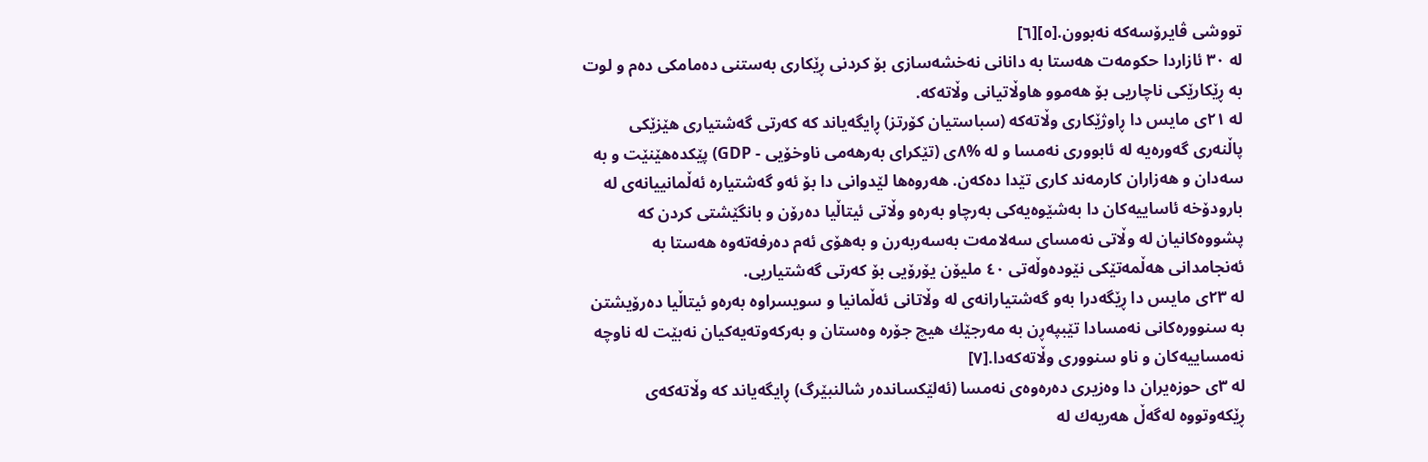تووشی ڤایرۆسەکە نەبوون.[٥][٦]
لە ٣٠ ئازاردا حکومەت هەستا بە دانانی نەخشەسازی بۆ کردنی ڕێكاری بەستنی دەمامکی دەم و لوت بە ڕێکارێكی ناچاریی بۆ هەموو هاوڵاتیانی وڵاتەکە.
لە ٢١ی مایس دا ڕاوژێکاری وڵاتەکە (سباستیان کۆرتز) ڕایگەیاند کە کەرتی گەشتیاری هێزێکی پاڵنەری گەورەیە لە ئابووری نەمسا و لە %٨ی (تێکرای بەرهەمی ناوخۆیی - GDP) پێکدەهێنێت و بە سەدان و هەزاران کارمەند کاری تێدا دەکەن. هەروەها لێدوانی دا بۆ ئەو گەشتیارە ئەڵمانییانەی لە بارودۆخە ئاساییەکان دا بەشێوەیەکی بەرچاو بەرەو وڵاتی ئیتاڵیا دەرۆن و بانگێشتی کردن کە پشووەکانیان لە وڵاتی نەمسای سەلامەت بەسەربەرن و بەهۆی ئەم دەرفەتەوە هەستا بە ئەنجامدانی هەڵمەتێکی نێودەوڵەتی ٤٠ ملیۆن یۆرۆیی بۆ کەرتی گەشتیاریی.
لە ٢٣ی مایس دا ڕێگەدرا بەو گەشتیارانەی لە وڵاتانی ئەڵمانیا و سویسراوە بەرەو ئیتاڵیا دەرۆیشتن بە سنوورەکانی نەمسادا تێبپەڕن بە مەرجێك هیچ جۆرە وەستان و بەرکەوتەیەکیان نەبێت لە ناوچە نەمساییەکان و ناو سنووری وڵاتەکەدا.[٧]
لە ٣ی حوزەیران دا وەزیری دەرەوەی نەمسا (ئەلێکساندەر شالنبێرگ) ڕایگەیاند کە وڵاتەکەی ڕێكەوتووە لەگەڵ هەریەك لە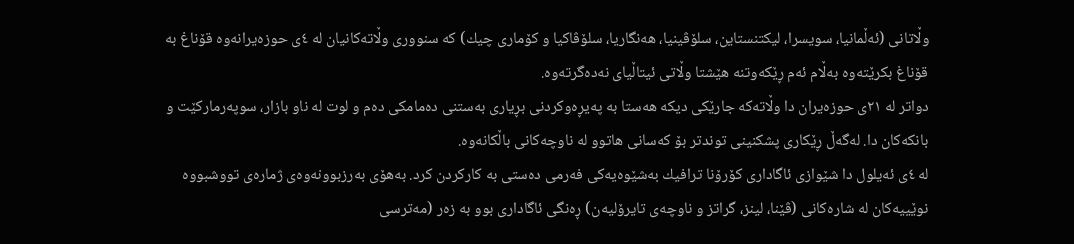وڵاتانی (ئەڵمانیا، سویسرا، لیکتنستاین، سلۆڤینیا، هەنگاریا، سلۆڤاکیا و کۆماری چیك) کە سنووری وڵاتەکانیان لە ٤ی حوزەیرانەوە قۆناغ بە قۆناغ بکرێتەوە بەڵام ئەم ڕێکەوتنە هێشتا وڵاتی ئیتاڵیای نەدەگرتەوە.
دواتر لە ٢١ی حوزەیران دا وڵاتەکە جارێكی دیکە هەستا بە پەیڕەوکردنی بڕیاری بەستنی دەمامکی دەم و لوت لە ناو بازار، سوپەرمارکێت و بانكەکان دا. لەگەڵ ڕێکاری پشکنینی توندتر بۆ کەسانی هاتوو لە ناوچەکانی باڵکانەوە.
لە ٤ی ئەیلول دا شێوازی ئاگاداری کۆرۆنا ترافیك بەشێوەیەکی فەرمی دەستی بە کارکردن کرد. بەهۆی بەرزبوونەوەی ژمارەی تووشبووە نوێییەکان لە شارەکانی (ڤێنا، لینز، گراتز و ناوچەی تایرۆلیەن) ڕەنگی ئاگاداری بوو بە زەر (مەترسی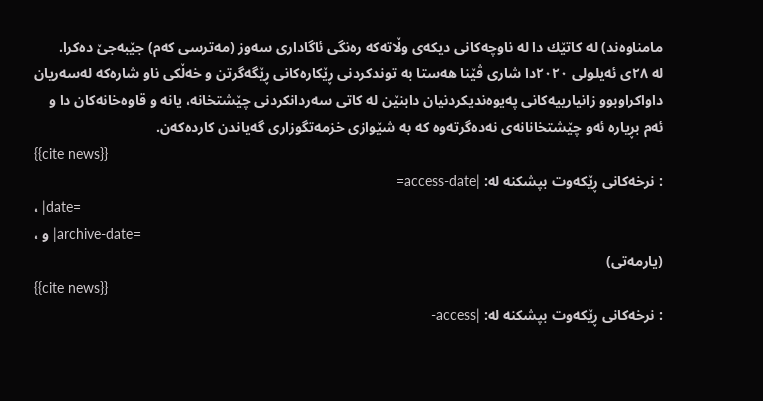مامناوەند) لە کاتێك دا لە ناوچەکانی دیکەی وڵاتەکە رەنگی ئاگاداری سەوز (مەترسی کەم) جێبەجێ دەکرا.
لە ٢٨ی ئەیلولی ٢٠٢٠دا شاری ڤێنا هەستا بە توندکردنی ڕێکارەکانی ڕێگەگرتن و خەڵکی ناو شارەکە لەسەریان داواکراوبوو زانیارییەکانی پەیوەندیکردنیان دابنێن لە کاتی سەردانکردنی چێشتخانە، یانە و قاوەخانەکان دا و ئەم بڕیارە ئەو چێشتخانانەی نەدەگرتەوە کە بە شێوازی خزمەتگوزاری گەیاندن کاردەکەن.
{{cite news}}
: نرخەکانی ڕێکەوت بپشکنە لە: |access-date=
، |date=
، و |archive-date=
(یارمەتی)
{{cite news}}
: نرخەکانی ڕێکەوت بپشکنە لە: |access-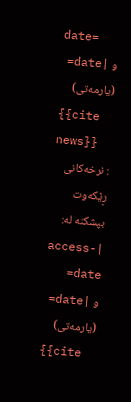date=
و |date=
(یارمەتی)
{{cite news}}
: نرخەکانی ڕێکەوت بپشکنە لە: |access-date=
و |date=
(یارمەتی)
{{cite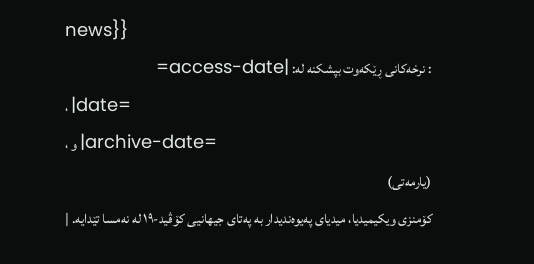news}}
: نرخەکانی ڕێکەوت بپشکنە لە: |access-date=
، |date=
، و |archive-date=
(یارمەتی)
کۆمنزی ویکیمیدیا، میدیای پەیوەندیدار بە پەتای جیھانیی کۆڤید-١٩ لە نەمسا تێدایە. |